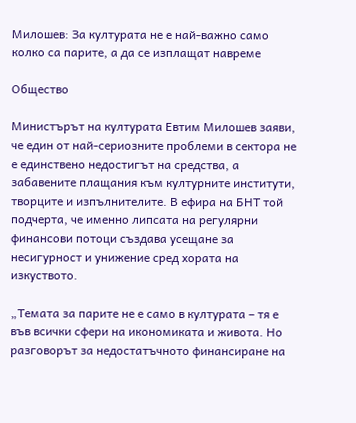Милошев: За културата не е най-важно само колко са парите, а да се изплащат навреме

Общество

Министърът на културата Евтим Милошев заяви, че един от най-сериозните проблеми в сектора не е единствено недостигът на средства, а забавените плащания към културните институти, творците и изпълнителите. В ефира на БНТ той подчерта, че именно липсата на регулярни финансови потоци създава усещане за несигурност и унижение сред хората на изкуството.

„Темата за парите не е само в културата – тя е във всички сфери на икономиката и живота. Но разговорът за недостатъчното финансиране на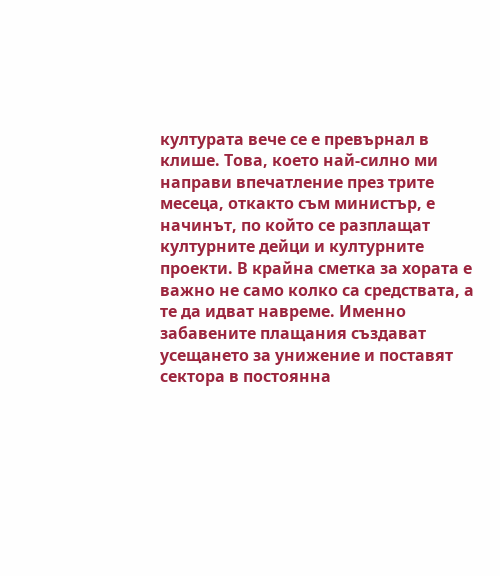културата вече се е превърнал в клише. Това, което най-силно ми направи впечатление през трите месеца, откакто съм министър, е начинът, по който се разплащат културните дейци и културните проекти. В крайна сметка за хората е важно не само колко са средствата, а те да идват навреме. Именно забавените плащания създават усещането за унижение и поставят сектора в постоянна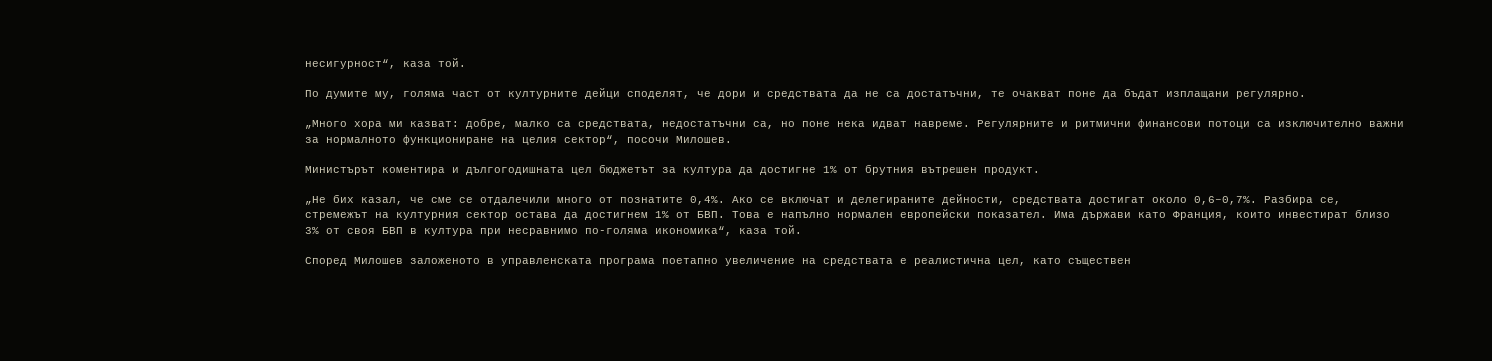несигурност“, каза той.

По думите му, голяма част от културните дейци споделят, че дори и средствата да не са достатъчни, те очакват поне да бъдат изплащани регулярно.

„Много хора ми казват: добре, малко са средствата, недостатъчни са, но поне нека идват навреме. Регулярните и ритмични финансови потоци са изключително важни за нормалното функциониране на целия сектор“, посочи Милошев.

Министърът коментира и дългогодишната цел бюджетът за култура да достигне 1% от брутния вътрешен продукт.

„Не бих казал, че сме се отдалечили много от познатите 0,4%. Ако се включат и делегираните дейности, средствата достигат около 0,6–0,7%. Разбира се, стремежът на културния сектор остава да достигнем 1% от БВП. Това е напълно нормален европейски показател. Има държави като Франция, които инвестират близо 3% от своя БВП в култура при несравнимо по-голяма икономика“, каза той.

Според Милошев заложеното в управленската програма поетапно увеличение на средствата е реалистична цел, като съществен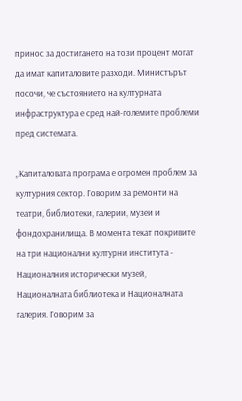принос за достигането на този процент могат да имат капиталовите разходи. Министърът посочи, че състоянието на културната инфраструктура е сред най-големите проблеми пред системата.

„Капиталовата програма е огромен проблем за културния сектор. Говорим за ремонти на театри, библиотеки, галерии, музеи и фондохранилища. В момента текат покривите на три национални културни института - Националния исторически музей, Националната библиотека и Националната галерия. Говорим за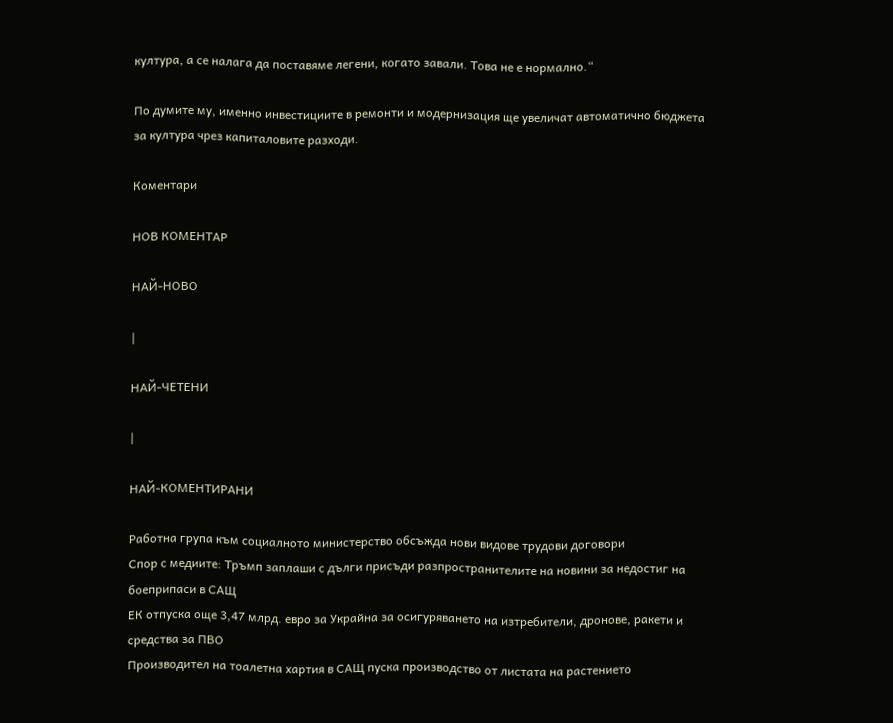култура, а се налага да поставяме легени, когато завали. Това не е нормално.“

По думите му, именно инвестициите в ремонти и модернизация ще увеличат автоматично бюджета за култура чрез капиталовите разходи.

Коментари

НОВ КОМЕНТАР

НАЙ-НОВО

|

НАЙ-ЧЕТЕНИ

|

НАЙ-КОМЕНТИРАНИ

Работна група към социалното министерство обсъжда нови видове трудови договори
Спор с медиите: Тръмп заплаши с дълги присъди разпространителите на новини за недостиг на боеприпаси в САЩ
ЕК отпуска още 3,47 млрд. евро за Украйна за осигуряването на изтребители, дронове, ракети и средства за ПВО
Производител на тоалетна хартия в САЩ пуска производство от листата на растението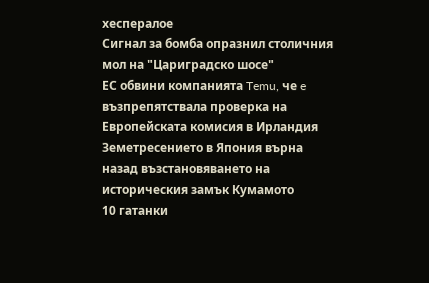хеспералое
Сигнал за бомба опразнил столичния мол на "Цариградско шосе"
ЕС обвини компанията Temu, че e възпрепятствала проверка на Европейската комисия в Ирландия
Земетресението в Япония върна назад възстановяването на историческия замък Кумамото
10 гатанки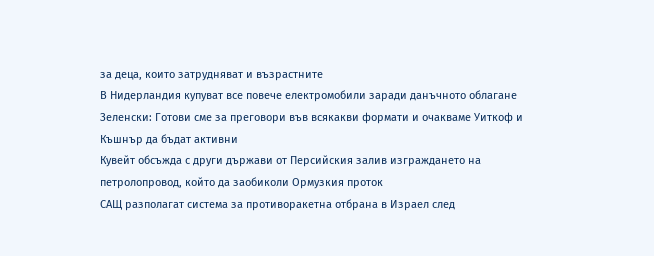за деца, които затрудняват и възрастните
В Нидерландия купуват все повече електромобили заради данъчното облагане
Зеленски: Готови сме за преговори във всякакви формати и очакваме Уиткоф и Къшнър да бъдат активни
Кувейт обсъжда с други държави от Персийския залив изграждането на петролопровод, който да заобиколи Ормузкия проток
САЩ разполагат система за противоракетна отбрана в Израел след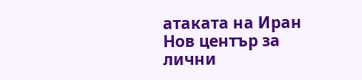атаката на Иран
Нов център за лични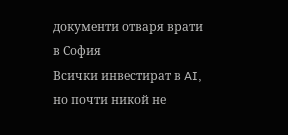документи отваря врати в София
Всички инвестират в AI, но почти никой не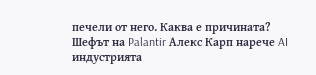печели от него. Каква е причината?
Шефът на Palantir Алекс Карп нарече AI индустрията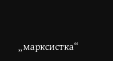„марксистка“